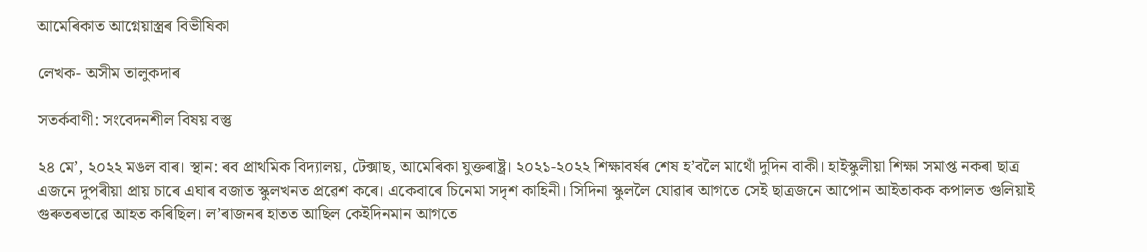আমেৰিকাত আগ্নেয়াস্ত্ৰৰ বিভীষিকা

লেখক- অসীম তালুকদাৰ

সতৰ্কবাণী: সংবেদনশীল বিষয় বস্তু

২৪ মে’, ২০২২ মঙল বাৰ। স্থান: ৰব প্ৰাথমিক বিদ্যালয়, টেক্সাছ, আমেৰিকা যুক্তৰাষ্ট্ৰ। ২০২১-২০২২ শিক্ষাবৰ্ষৰ শেষ হ’বলৈ মাথোঁ দুদিন বাকী। হাইস্কুলীয়া শিক্ষা সমাপ্ত নকৰা ছাত্ৰ এজনে দুপৰীয়া প্ৰায় চাৰে এঘাৰ বজাত স্কুলখনত প্ৰৱেশ কৰে। একেবাৰে চিনেমা সদৃশ কাহিনী। সিদিনা স্কুললৈ যোৱাৰ আগতে সেই ছাত্ৰজনে আপোন আইতাকক কপালত গুলিয়াই গুৰুতৰভাৱে আহত কৰিছিল। ল’ৰাজনৰ হাতত আছিল কেইদিনমান আগতে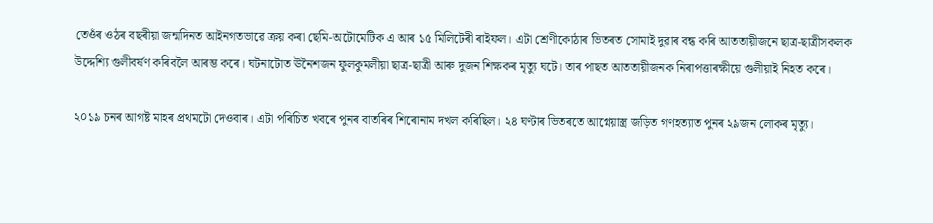তেওঁৰ ওঠৰ বছৰীয়া জন্মদিনত আইনগতভাৱে ক্ৰয় কৰা ছেমি-অটোমেটিক এ আৰ ১৫ মিলিটেৰী ৰাইফল। এটা শ্ৰেণীকোঠাৰ ভিতৰত সোমাই দুৱাৰ বন্ধ কৰি আততায়ীজনে ছাত্ৰ-ছাত্ৰীসকলক উদ্দেশ্যি গুলীবৰ্ষণ কৰিবলৈ আৰম্ভ কৰে। ঘটনাটোত ঊনৈশজন ফুলকুমলীয়া ছাত্ৰ-ছাত্ৰী আৰু দুজন শিক্ষকৰ মৃত্যু ঘটে। তাৰ পাছত আততায়ীজনক নিৰাপত্তাৰক্ষীয়ে গুলীয়াই নিহত কৰে।

২০১৯ চনৰ আগষ্ট মাহৰ প্ৰথমটো দেওবাৰ। এটা পৰিচিত খবৰে পুনৰ বাতৰিৰ শিৰোনাম দখল কৰিছিল। ২৪ ঘণ্টাৰ ভিতৰতে আগ্নেয়াস্ত্ৰ জড়িত গণহত্যাত পুনৰ ২৯জন লোকৰ মৃত্যু।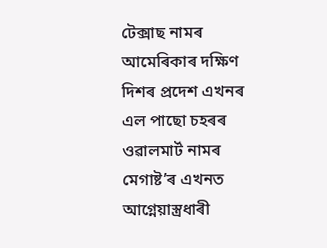টেক্সাছ নামৰ আমেৰিকাৰ দক্ষিণ দিশৰ প্ৰদেশ এখনৰ এল পাছো চহৰৰ ওৱালমাৰ্ট নামৰ মেগাষ্ট’ৰ এখনত আগ্নেয়াস্ত্ৰধাৰী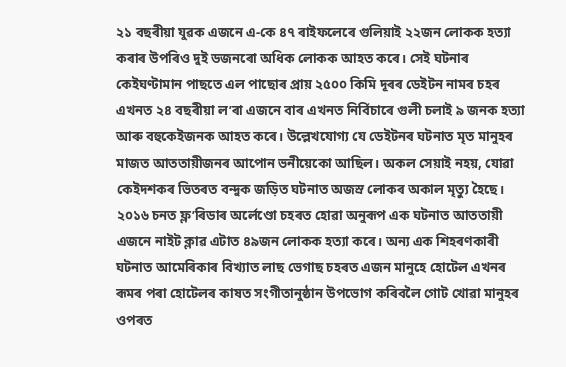২১ বছৰীয়া যুৱক এজনে এ-কে ৪৭ ৰাইফলেৰে গুলিয়াই ২২জন লোকক হত্যা কৰাৰ উপৰিও দুই ডজনৰো অধিক লোকক আহত কৰে। সেই ঘটনাৰ কেইঘণ্টামান পাছতে এল পাছোৰ প্ৰায় ২৫০০ কিমি দূৰৰ ডেইটন নামৰ চহৰ এখনত ২৪ বছৰীয়া ল’ৰা এজনে বাৰ এখনত নিৰ্বিচাৰে গুলী চলাই ৯ জনক হত্যা আৰু বহুকেইজনক আহত কৰে। উল্লেখযোগ্য যে ডেইটনৰ ঘটনাত মৃত মানুহৰ মাজত আততায়ীজনৰ আপোন ভনীয়েকো আছিল। অকল সেয়াই নহয়, যোৱা কেইদশকৰ ভিতৰত বন্দুক জড়িত ঘটনাত অজস্ৰ লোকৰ অকাল মৃত্যু হৈছে। ২০১৬ চনত ফ্ল’ৰিডাৰ অৰ্লেণ্ডো চহৰত হোৱা অনুৰূপ এক ঘটনাত আততায়ী এজনে নাইট ক্লাৱ এটাত ৪৯জন লোকক হত্যা কৰে। অন্য এক শিহৰণকাৰী ঘটনাত আমেৰিকাৰ বিখ্যাত লাছ ভেগাছ চহৰত এজন মানুহে হোটেল এখনৰ ৰূমৰ পৰা হোটেলৰ কাষত সংগীতানুষ্ঠান উপভোগ কৰিবলৈ গোট খোৱা মানুহৰ ওপৰত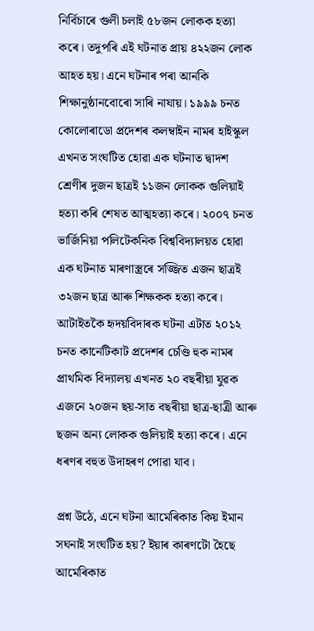নিৰ্বিচাৰে গুলী চলাই ৫৮জন লোকক হত্যা কৰে। তদুপৰি এই ঘটনাত প্ৰায় ৪২২জন লোক আহত হয়। এনে ঘটনাৰ পৰা আনকি শিক্ষানুষ্ঠানবোৰো সাৰি নাযায়। ১৯৯৯ চনত কোলোৰাডো প্ৰদেশৰ কলম্বাইন নামৰ হাইস্কুল এখনত সংঘটিত হোৱা এক ঘটনাত দ্বাদশ শ্ৰেণীৰ দুজন ছাত্ৰই ১১জন লোকক গুলিয়াই হত্যা কৰি শেষত আত্মহত্যা কৰে। ২০০৭ চনত ভাৰ্জিনিয়া পলিটেকনিক বিশ্ববিদ্যালয়ত হোৱা এক ঘটনাত মাৰণাস্ত্ৰৰে সজ্জিত এজন ছাত্ৰই ৩২জন ছাত্ৰ আৰু শিক্ষকক হত্যা কৰে। আটাইতকৈ হৃদয়বিদাৰক ঘটনা এটাত ২০১২ চনত কানেটিকাট প্ৰদেশৰ চেণ্ডি হুক নামৰ প্ৰাথমিক বিদ্যালয় এখনত ২০ বছৰীয়া যুৱক এজনে ২০জন ছয়-সাত বছৰীয়া ছাত্ৰ-ছাত্ৰী আৰু ছজন অন্য লোকক গুলিয়াই হত্যা কৰে। এনে ধৰণৰ বহুত উদাহৰণ পোৱা যাব।

প্ৰশ্ন উঠে, এনে ঘটনা আমেৰিকাত কিয় ইমান সঘনাই সংঘটিত হয়? ইয়াৰ কাৰণটো হৈছে আমেৰিকাত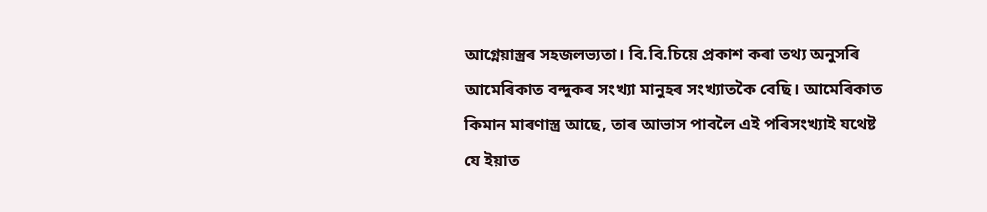আগ্নেয়াস্ত্ৰৰ সহজলভ্যতা। বি.বি.চিয়ে প্ৰকাশ কৰা তথ্য অনুসৰি আমেৰিকাত বন্দুকৰ সংখ্যা মানুহৰ সংখ্যাতকৈ বেছি। আমেৰিকাত কিমান মাৰণাস্ত্ৰ আছে, তাৰ আভাস পাবলৈ এই পৰিসংখ্যাই যথেষ্ট যে ইয়াত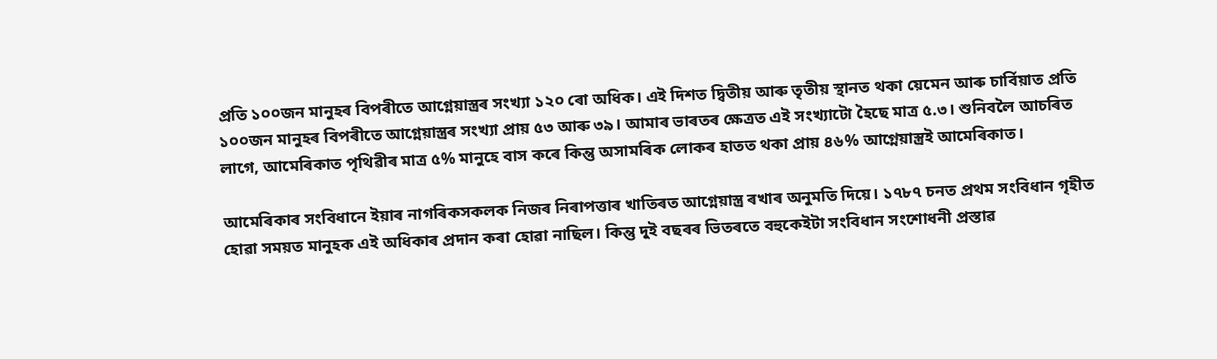প্ৰতি ১০০জন মানুহৰ বিপৰীতে আগ্নেয়াস্ত্ৰৰ সংখ্যা ১২০ ৰো অধিক। এই দিশত দ্বিতীয় আৰু তৃতীয় স্থানত থকা য়েমেন আৰু চাৰ্বিয়াত প্ৰতি ১০০জন মানুহৰ বিপৰীতে আগ্নেয়াস্ত্ৰৰ সংখ্যা প্ৰায় ৫৩ আৰু ৩৯। আমাৰ ভাৰতৰ ক্ষেত্ৰত এই সংখ্যাটো হৈছে মাত্ৰ ৫.৩। শুনিবলৈ আচৰিত লাগে, আমেৰিকাত পৃথিৱীৰ মাত্ৰ ৫% মানুহে বাস কৰে কিন্তু অসামৰিক লোকৰ হাতত থকা প্ৰায় ৪৬% আগ্নেয়াস্ত্ৰই আমেৰিকাত।

আমেৰিকাৰ সংবিধানে ইয়াৰ নাগৰিকসকলক নিজৰ নিৰাপত্তাৰ খাতিৰত আগ্নেয়াস্ত্ৰ ৰখাৰ অনুমতি দিয়ে। ১৭৮৭ চনত প্ৰথম সংবিধান গৃহীত হোৱা সময়ত মানুহক এই অধিকাৰ প্ৰদান কৰা হোৱা নাছিল। কিন্তু দুই বছৰৰ ভিতৰতে বহুকেইটা সংবিধান সংশোধনী প্ৰস্তাৱ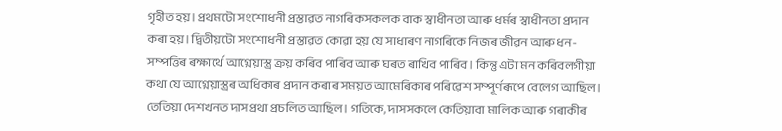গৃহীত হয়। প্ৰথমটো সংশোধনী প্ৰস্তাৱত নাগৰিকসকলক বাক স্বাধীনতা আৰু ধৰ্মৰ স্বাধীনতা প্ৰদান কৰা হয়। দ্বিতীয়টো সংশোধনী প্ৰস্তাৱত কোৱা হয় যে সাধাৰণ নাগৰিকে নিজৰ জীৱন আৰু ধন-সম্পত্তিৰ ৰক্ষাৰ্থে আগ্নেয়াস্ত্ৰ ক্ৰয় কৰিব পাৰিব আৰু ঘৰত ৰাখিব পাৰিব। কিন্তু এটা মন কৰিবলগীয়া কথা যে আগ্নেয়াস্ত্ৰৰ অধিকাৰ প্ৰদান কৰাৰ সময়ত আমেৰিকাৰ পৰিৱেশ সম্পূৰ্ণৰূপে বেলেগ আছিল। তেতিয়া দেশখনত দাসপ্ৰথা প্ৰচলিত আছিল। গতিকে, দাসসকলে কেতিয়াবা মালিক আৰু গৰাকীৰ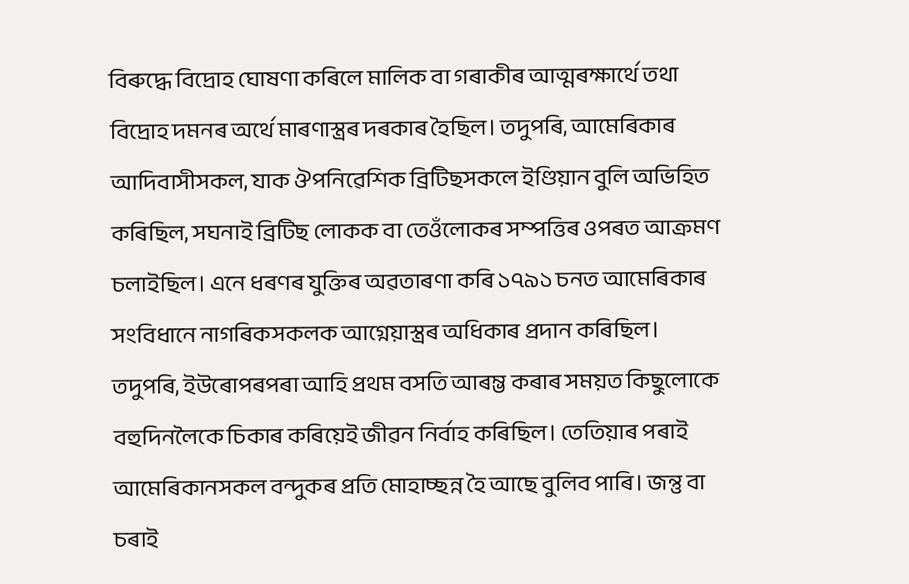বিৰুদ্ধে বিদ্ৰোহ ঘোষণা কৰিলে মালিক বা গৰাকীৰ আত্মৰক্ষাৰ্থে তথা বিদ্ৰোহ দমনৰ অৰ্থে মাৰণাস্ত্ৰৰ দৰকাৰ হৈছিল। তদুপৰি, আমেৰিকাৰ আদিবাসীসকল, যাক ঔপনিৱেশিক ব্ৰিটিছসকলে ইণ্ডিয়ান বুলি অভিহিত কৰিছিল, সঘনাই ব্ৰিটিছ লোকক বা তেওঁলোকৰ সম্পত্তিৰ ওপৰত আক্ৰমণ চলাইছিল। এনে ধৰণৰ যুক্তিৰ অৱতাৰণা কৰি ১৭৯১ চনত আমেৰিকাৰ সংবিধানে নাগৰিকসকলক আগ্নেয়াস্ত্ৰৰ অধিকাৰ প্ৰদান কৰিছিল। তদুপৰি, ইউৰোপৰপৰা আহি প্ৰথম বসতি আৰম্ভ কৰাৰ সময়ত কিছুলোকে বহুদিনলৈকে চিকাৰ কৰিয়েই জীৱন নিৰ্বাহ কৰিছিল। তেতিয়াৰ পৰাই আমেৰিকানসকল বন্দুকৰ প্ৰতি মোহাচ্ছন্ন হৈ আছে বুলিব পাৰি। জন্তু বা চৰাই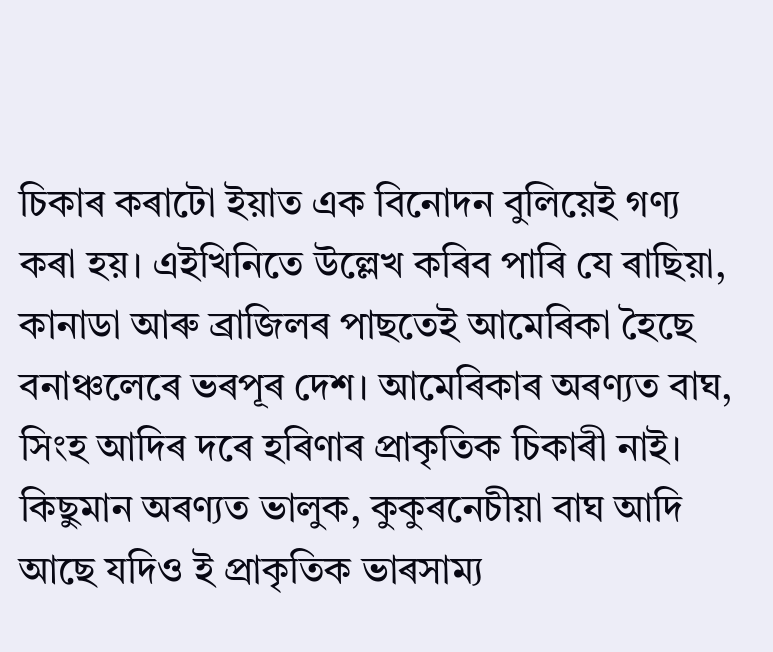চিকাৰ কৰাটো ইয়াত এক বিনোদন বুলিয়েই গণ্য কৰা হয়। এইখিনিতে উল্লেখ কৰিব পাৰি যে ৰাছিয়া, কানাডা আৰু ব্ৰাজিলৰ পাছতেই আমেৰিকা হৈছে বনাঞ্চলেৰে ভৰপূৰ দেশ। আমেৰিকাৰ অৰণ্যত বাঘ, সিংহ আদিৰ দৰে হৰিণাৰ প্ৰাকৃতিক চিকাৰী নাই। কিছুমান অৰণ্যত ভালুক, কুকুৰনেচীয়া বাঘ আদি আছে যদিও ই প্ৰাকৃতিক ভাৰসাম্য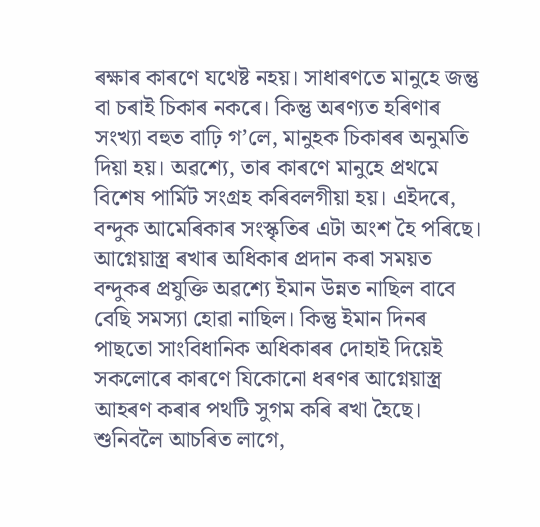ৰক্ষাৰ কাৰণে যথেষ্ট নহয়। সাধাৰণতে মানুহে জন্তু বা চৰাই চিকাৰ নকৰে। কিন্তু অৰণ্যত হৰিণাৰ সংখ্যা বহুত বাঢ়ি গ’লে, মানুহক চিকাৰৰ অনুমতি দিয়া হয়। অৱশ্যে, তাৰ কাৰণে মানুহে প্ৰথমে বিশেষ পাৰ্মিট সংগ্ৰহ কৰিবলগীয়া হয়। এইদৰে, বন্দুক আমেৰিকাৰ সংস্কৃতিৰ এটা অংশ হৈ পৰিছে। আগ্নেয়াস্ত্ৰ ৰখাৰ অধিকাৰ প্ৰদান কৰা সময়ত বন্দুকৰ প্ৰযুক্তি অৱশ্যে ইমান উন্নত নাছিল বাবে বেছি সমস্যা হোৱা নাছিল। কিন্তু ইমান দিনৰ পাছতো সাংবিধানিক অধিকাৰৰ দোহাই দিয়েই সকলোৰে কাৰণে যিকোনো ধৰণৰ আগ্নেয়াস্ত্ৰ আহৰণ কৰাৰ পথটি সুগম কৰি ৰখা হৈছে। শুনিবলৈ আচৰিত লাগে,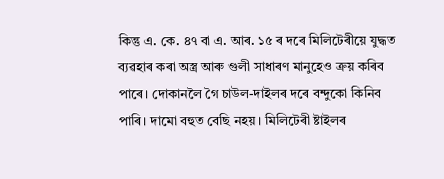কিন্তু এ. কে. ৪৭ বা এ. আৰ. ১৫ ৰ দৰে মিলিটেৰীয়ে যুদ্ধত ব্যৱহাৰ কৰা অস্ত্ৰ আৰু গুলী সাধাৰণ মানুহেও ক্ৰয় কৰিব পাৰে। দোকানলৈ গৈ চাউল-দাইলৰ দৰে বন্দুকো কিনিব পাৰি। দামো বহুত বেছি নহয়। মিলিটেৰী ষ্টাইলৰ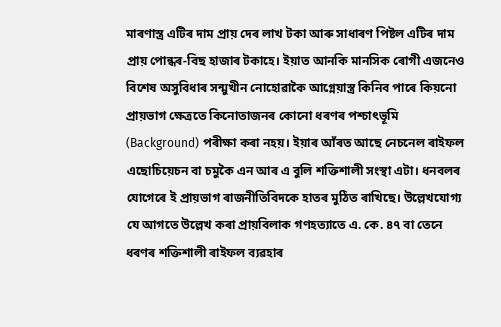মাৰণাস্ত্ৰ এটিৰ দাম প্ৰায় দেৰ লাখ টকা আৰু সাধাৰণ পিষ্টল এটিৰ দাম প্ৰায় পোন্ধৰ-বিছ হাজাৰ টকাহে। ইয়াত আনকি মানসিক ৰোগী এজনেও বিশেষ অসুবিধাৰ সন্মুখীন নোহোৱাকৈ আগ্নেয়াস্ত্ৰ কিনিব পাৰে কিয়নো প্ৰায়ভাগ ক্ষেত্ৰতে কিনোতাজনৰ কোনো ধৰণৰ পশ্চাৎভূমি (Background) পৰীক্ষা কৰা নহয়। ইয়াৰ আঁৰত আছে নেচনেল ৰাইফল এছোচিয়েচন বা চমুকৈ এন আৰ এ বুলি শক্তিশালী সংস্থা এটা। ধনবলৰ যোগেৰে ই প্ৰায়ভাগ ৰাজনীতিবিদকে হাতৰ মুঠিত ৰাখিছে। উল্লেখযোগ্য যে আগতে উল্লেখ কৰা প্ৰায়বিলাক গণহত্যাতে এ. কে. ৪৭ বা তেনে ধৰণৰ শক্তিশালী ৰাইফল ব্যৱহাৰ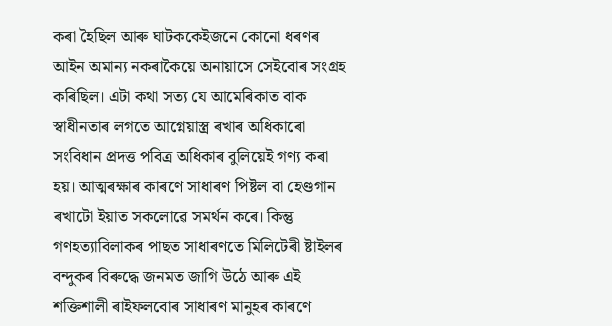কৰা হৈছিল আৰু ঘাটককেইজনে কোনো ধৰণৰ আইন অমান্য নকৰাকৈয়ে অনায়াসে সেইবোৰ সংগ্ৰহ কৰিছিল। এটা কথা সত্য যে আমেৰিকাত বাক স্বাধীনতাৰ লগতে আগ্নেয়াস্ত্ৰ ৰখাৰ অধিকাৰো সংবিধান প্ৰদত্ত পবিত্ৰ অধিকাৰ বুলিয়েই গণ্য কৰা হয়। আত্মৰক্ষাৰ কাৰণে সাধাৰণ পিষ্টল বা হেণ্ডগান ৰখাটো ইয়াত সকলোৱে সমৰ্থন কৰে। কিন্তু গণহত্যাবিলাকৰ পাছত সাধাৰণতে মিলিটেৰী ষ্টাইলৰ বন্দুকৰ বিৰুদ্ধে জনমত জাগি উঠে আৰু এই শক্তিশালী ৰাইফলবোৰ সাধাৰণ মানুহৰ কাৰণে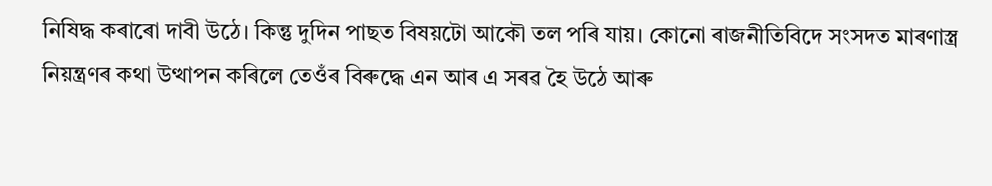নিষিদ্ধ কৰাৰো দাবী উঠে। কিন্তু দুদিন পাছত বিষয়টো আকৌ তল পৰি যায়। কোনো ৰাজনীতিবিদে সংসদত মাৰণাস্ত্ৰ নিয়ন্ত্ৰণৰ কথা উত্থাপন কৰিলে তেওঁৰ বিৰুদ্ধে এন আৰ এ সৰৱ হৈ উঠে আৰু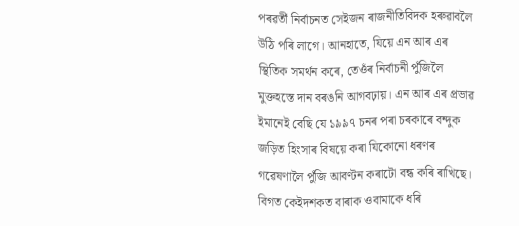পৰৱৰ্তী নিৰ্বাচনত সেইজন ৰাজনীতিবিদক হৰুৱাবলৈ উঠি পৰি লাগে। আনহাতে, যিয়ে এন আৰ এৰ স্থিতিক সমৰ্থন কৰে, তেওঁৰ নিৰ্বাচনী পুঁজিলৈ মুক্তহস্তে দান বৰঙনি আগবঢ়ায়। এন আৰ এৰ প্ৰভাৱ ইমানেই বেছি যে ১৯৯৭ চনৰ পৰা চৰকাৰে বন্দুক জড়িত হিংসাৰ বিষয়ে কৰা যিকোনো ধৰণৰ গৱেষণালৈ পুঁজি আবণ্টন কৰাটো বন্ধ কৰি ৰাখিছে। বিগত কেইদশকত বাৰাক ওবামাকে ধৰি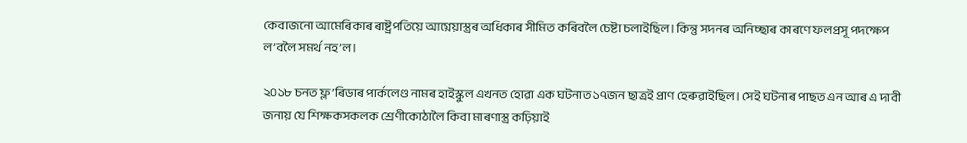কেবাজনো আমেৰিকাৰ ৰাষ্ট্ৰপতিয়ে আগ্নেয়াস্ত্ৰৰ অধিকাৰ সীমিত কৰিবলৈ চেষ্টা চলাইছিল। কিন্তু সদনৰ অনিচ্ছাৰ কাৰণে ফলপ্ৰসূ পদক্ষেপ ল’বলৈ সমৰ্থ নহ’ল।

২০১৮ চনত ফ্ল’ৰিডাৰ পাৰ্কলেণ্ড নামৰ হাইস্কুল এখনত হোৱা এক ঘটনাত ১৭জন ছাত্ৰই প্ৰাণ হেৰুৱাইছিল। সেই ঘটনাৰ পাছত এন আৰ এ দাবী জনায় যে শিক্ষকসকলক শ্ৰেণীকোঠালৈ কিবা মাৰণাস্ত্ৰ কঢ়িয়াই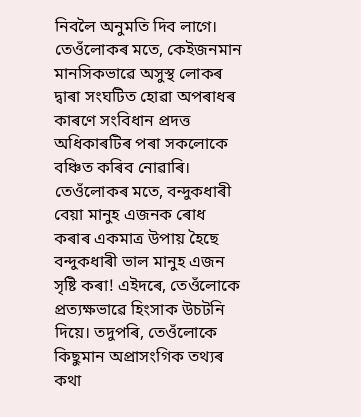নিবলৈ অনুমতি দিব লাগে। তেওঁলোকৰ মতে, কেইজনমান মানসিকভাৱে অসুস্থ লোকৰ দ্বাৰা সংঘটিত হোৱা অপৰাধৰ কাৰণে সংবিধান প্ৰদত্ত অধিকাৰটিৰ পৰা সকলোকে বঞ্চিত কৰিব নোৱাৰি। তেওঁলোকৰ মতে, বন্দুকধাৰী বেয়া মানুহ এজনক ৰোধ কৰাৰ একমাত্ৰ উপায় হৈছে বন্দুকধাৰী ভাল মানুহ এজন সৃষ্টি কৰা! এইদৰে, তেওঁলোকে প্ৰত্যক্ষভাৱে হিংসাক উচটনি দিয়ে। তদুপৰি, তেওঁলোকে কিছুমান অপ্ৰাসংগিক তথ্যৰ কথা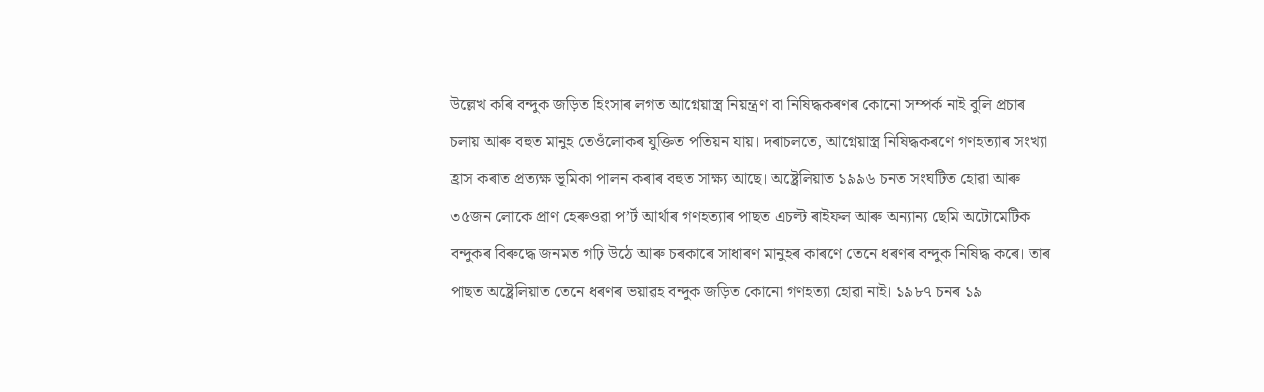উল্লেখ কৰি বন্দুক জড়িত হিংসাৰ লগত আগ্নেয়াস্ত্ৰ নিয়ন্ত্ৰণ বা নিষিদ্ধকৰণৰ কোনো সম্পৰ্ক নাই বুলি প্ৰচাৰ চলায় আৰু বহুত মানুহ তেওঁলোকৰ যুক্তিত পতিয়ন যায়। দৰাচলতে, আগ্নেয়াস্ত্ৰ নিষিদ্ধকৰণে গণহত্যাৰ সংখ্যা হ্ৰাস কৰাত প্ৰত্যক্ষ ভূমিকা পালন কৰাৰ বহুত সাক্ষ্য আছে। অষ্ট্ৰেলিয়াত ১৯৯৬ চনত সংঘটিত হোৱা আৰু ৩৫জন লোকে প্ৰাণ হেৰুওৱা প’ৰ্ট আৰ্থাৰ গণহত্যাৰ পাছত এচল্ট ৰাইফল আৰু অন্যান্য ছেমি অটোমেটিক বন্দুকৰ বিৰুদ্ধে জনমত গঢ়ি উঠে আৰু চৰকাৰে সাধাৰণ মানুহৰ কাৰণে তেনে ধৰণৰ বন্দুক নিষিদ্ধ কৰে। তাৰ পাছত অষ্ট্ৰেলিয়াত তেনে ধৰণৰ ভয়াৱহ বন্দুক জড়িত কোনো গণহত্যা হোৱা নাই। ১৯৮৭ চনৰ ১৯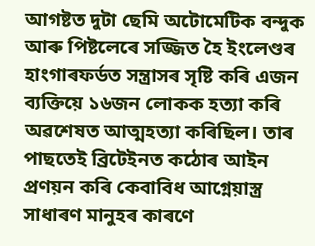আগষ্টত দুটা ছেমি অটোমেটিক বন্দুক আৰু পিষ্টলেৰে সজ্জিত হৈ ইংলেণ্ডৰ হাংগাৰফৰ্ডত সন্ত্ৰাসৰ সৃষ্টি কৰি এজন ব্যক্তিয়ে ১৬জন লোকক হত্যা কৰি অৱশেষত আত্মহত্যা কৰিছিল। তাৰ পাছতেই ব্ৰিটেইনত কঠোৰ আইন প্ৰণয়ন কৰি কেবাবিধ আগ্নেয়াস্ত্ৰ সাধাৰণ মানুহৰ কাৰণে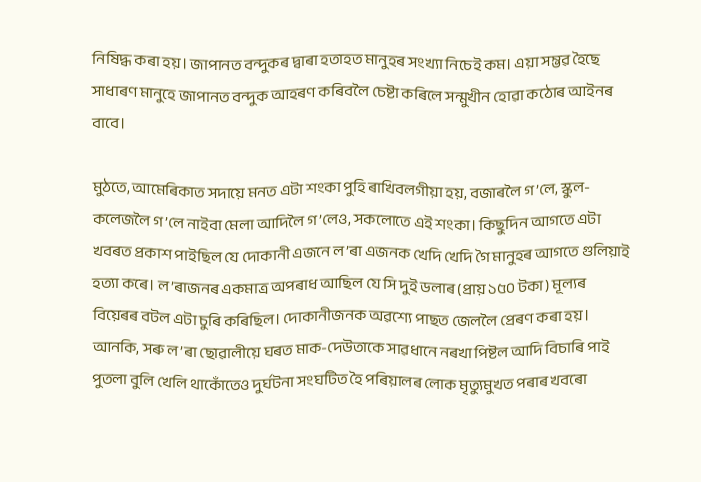নিষিদ্ধ কৰা হয়। জাপানত বন্দুকৰ দ্বাৰা হতাহত মানুহৰ সংখ্যা নিচেই কম। এয়া সম্ভৱ হৈছে সাধাৰণ মানুহে জাপানত বন্দুক আহৰণ কৰিবলৈ চেষ্টা কৰিলে সন্মুখীন হোৱা কঠোৰ আইনৰ বাবে।

মুঠতে, আমেৰিকাত সদায়ে মনত এটা শংকা পুহি ৰাখিবলগীয়া হয়, বজাৰলৈ গ’লে, স্কুল-কলেজলৈ গ’লে নাইবা মেলা আদিলৈ গ’লেও, সকলোতে এই শংকা। কিছুদিন আগতে এটা খবৰত প্ৰকাশ পাইছিল যে দোকানী এজনে ল’ৰা এজনক খেদি খেদি গৈ মানুহৰ আগতে গুলিয়াই হত্যা কৰে। ল’ৰাজনৰ একমাত্ৰ অপৰাধ আছিল যে সি দুই ডলাৰ (প্ৰায় ১৫০ টকা) মূল্যৰ বিয়েৰৰ বটল এটা চুৰি কৰিছিল। দোকানীজনক অৱশ্যে পাছত জেললৈ প্ৰেৰণ কৰা হয়। আনকি, সৰু ল’ৰা ছোৱালীয়ে ঘৰত মাক-দেউতাকে সাৱধানে নৰখা পিষ্টল আদি বিচাৰি পাই পুতলা বুলি খেলি থাকোঁতেও দুৰ্ঘটনা সংঘটিত হৈ পৰিয়ালৰ লোক মৃত্যুমুখত পৰাৰ খবৰো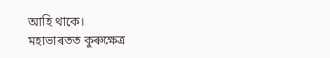আহি থাকে।
মহাভাৰতত কুৰুক্ষেত্ৰ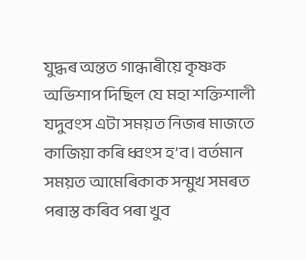যুদ্ধৰ অন্তত গান্ধাৰীয়ে কৃষ্ণক অভিশাপ দিছিল যে মহা শক্তিশালী যদুবংস এটা সময়ত নিজৰ মাজতে কাজিয়া কৰি ধ্বংস হ’ব। বৰ্তমান সময়ত আমেৰিকাক সন্মুখ সমৰত পৰাস্ত কৰিব পৰা খুব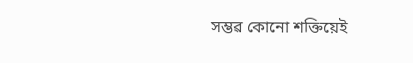সম্ভৱ কোনো শক্তিয়েই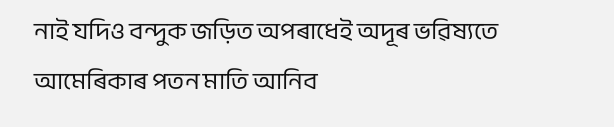নাই যদিও বন্দুক জড়িত অপৰাধেই অদূৰ ভৱিষ্যতে আমেৰিকাৰ পতন মাতি আনিব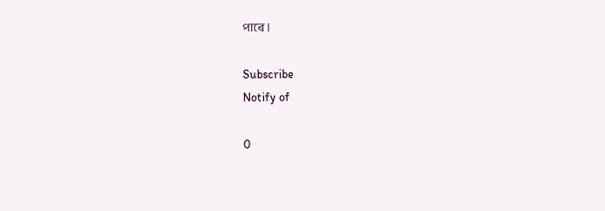পাৰে।

Subscribe
Notify of

0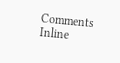Comments
Inline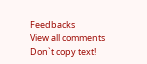Feedbacks
View all comments
Don`t copy text!